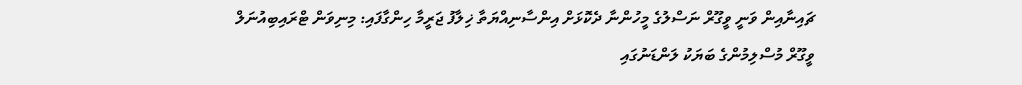ޗައިނާއިން ވަނީ ވީގޫރް ނަސްލުގެ މީހުންނާ ދެކޮޅަށް އިންސާނިއްޔަތާ ޚިލާފު ޖަރީމާ ހިންގާފައި: މިނިވަން ޓްރައިބިއުނަލް
ވީގޫރް މުސްލިމުންގެ ބަޔަކު ލަންޑަނުގައި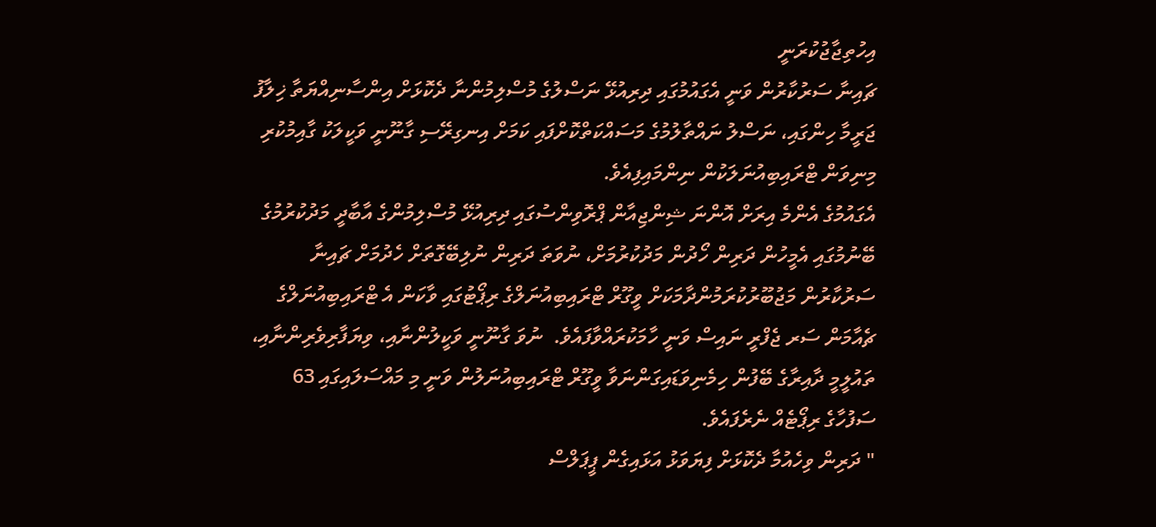އިހުތިޖާޖުކުރަނީ
ޗައިނާ ސަރުކާރުން ވަނީ އެގައުމުގައި ދިރިއުޅޭ ނަސްލުގެ މުސްލިމުންނާ ދެކޮޅަށް އިންސާނިއްޔަތާ ޚިލާފު ޖަރީމާ ހިންގައި، ނަސްލު ނައްތާލުމުގެ މަސައްކަތްކޮށްފައި ކަމަށް އިނގިރޭސި ގާނޫނީ ވަކީލަކު ގާއިމުކުރި މިނިވަން ޓްރައިބިއުނަލަކުން ނިންމައިފިއެވެ.
އެގައުމުގެ އެންމެ އިރަށް އޮންނަ ޝިންޖިއާން ޕްރޮވިންސުގައި ދިރިއުޅޭ މުސްލިމުންގެ އާބާދީ މަދުކުރުމުގެ ބޭނުމުގައި އެމީހުން ދަރިން ހޯދުން މަދުކުރުމަށް، ނުވަތަ ދަރިން ނުލިބޭގޮތަށް ހެދުމަށް ޗައިނާ ސަރުކާރުން މަޖުބޫރުކުރަމުންދާމަކަށް ވީގޫރް ޓްރައިބިއުނަލްގެ ރިޕޯޓުގައި ވާކަން އެ ޓްރައިބިއުނަލްގެ ޗެއާމަން ސަރ ޖެފްރީ ނައިސް ވަނީ ހާމަކުރައްވާފައެވެ.  ނުވަ ގާނޫނީ ވަކީލުންނާއި، ވިޔަފާރިވެރިންނާއި، ތައުލީމީ ދާއިރާގެ ބޭފުން ހިމެނިވަޑައިގަންނަވާ ވީގޫރް ޓްރައިބިއުނަލުން ވަނީ މި މައްސަލައިގައި 63 ސަފުހާގެ ރިޕޯޓެއް ނެރެފައެވެ.
" ދަރިން ވިހެއުމާ ދެކޮޅަށް ފިޔަވަޅު އަޅައިގެން ޕީޕަލްސް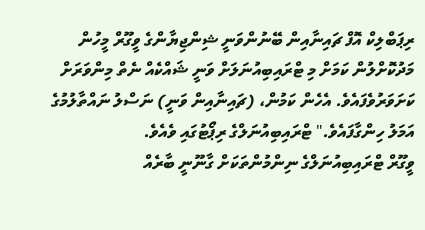ރިޕަބްލިކް އޮފް ޗައިނާއިން ބޭނުންވަނީ ޝިންޖިޔާންގެ ވީގޫރް މީހުން މަދުކޮށްލުން ކަމަށް މި ޓްރައިބިއުނަލަށް ވަނީ ޝައްކެއް ނެތް މިންވަރަށް ކަށަވަރުވެފައެވެ. އެހެން ކަމުން، (ޗައިނާއިން ވަނީ) ނަސްލު ނައްތާލުމުގެ އަމަލު ހިންގާފައެވެ." ޓްރައިބިއުނަލްގެ ރިޕޯޓުގައި ވެއެވެ.
ވީގޫރް ޓްރައިބިއުނަލްގެ ނިންމުންތަކަށް ގާނޫނީ ބާރެއް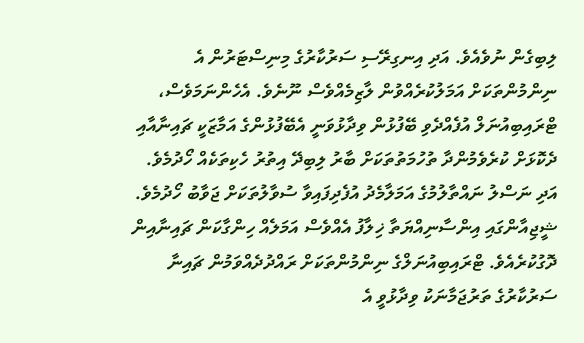ލިބިގެން ނުވެއެވެ. އަދި އިނގިރޭސި ސަރުކާރުގެ މިނިސްޓަރުން އެ ނިންމުންތަކަށް އަމަލުކުރެއްވުން ލާޒިމެއްވެސް ނޫނެވެ. އެހެންނަމަވެސް، ޓްރައިބިއުނަލް އުފެއްދެވި ބޭފުޅުން ވިދާޅުވަނީ އެބޭފުޅުންގެ އަމާޒަކީ ޗައިނާއާއި ދެކޮޅަށް ކުރެވެމުންދާ ތުހުމަތުތަކަށް ބާރު ލިބިދޭ އިތުރު ހެކިތަކެއް ހޯދުމެވެ. އަދި ނަސްލު ނައްތާލުމުގެ އަމަލާމެދު އުފެދިފައިވާ ސުވާލުތަކަށް ޖަވާބު ހޯދުމެވެ.
ޝީޖިއާންގައި އިންސާނިއްޔަތާ ޚިލާފު އެއްވެސް އަމަލެއް ހިންގާކަން ޗައިނާއިން ދޮގުކުރެއެވެ. ޓްރައިބިއުނަލްގެ ނިންމުންތަކަށް ރައްދުދެއްވަމުން ޗައިނާ ސަރުކާރުގެ ތަރުޖަމާނަކު ވިދާޅުވީ އެ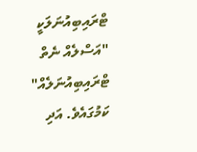ޓްރައިބިއުނަލަކީ "އަސްލެއް ނެތް ޓްރައިބިއުނަލެއް" ކަމުގައެވެ. އަދި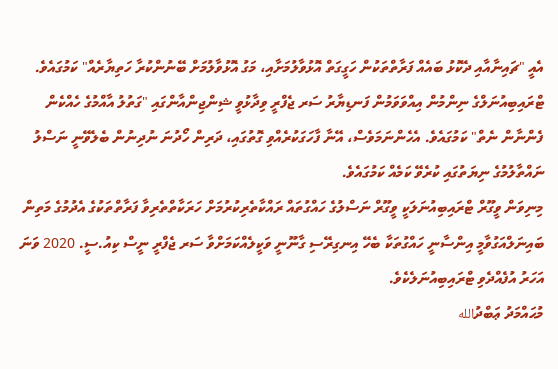އެއީ "ޗައިނާއާއި ދެކޮޅު ބައެއް ފަރާތްތަކުން ހަގީގަތް އޮޅުވާލުމަށާއި، މަގު އޮޅުވާލުމަށް ބޭނުންކުރާ ހަތިޔާރެއް" ކަމުގައެވެ.
ޓްރައިބިއުނަލްގެ ނިންމުން އިއްވަވަމުން ފަނޑިޔާރު ސަރ ޖެފްރީ ވިދާޅުވީ ޝިންޖިންއާންގައި "ގަތުލު އާއްމުގެ ހެއްކެން ފެންނާން ނެތް" ކަމުގައެވެ. އެހެންނަމަވެސް، އޭނާ ފާހަގަކުރެއްވި ގޮތުގައި، ދަރިން ހޯދުނަ ނުދިނުން ބެލެވޭނީ ނަސްލު ނައްތާލުމުގެ ނިޔަތުގައި ކުރެވޭ ކަމެއް ކަމުގައެވެ.
މިނިވަން ވީގޫރް ޓްރައިބިއުނަލަކީ ވީގޫރް ނަސްލުގެ ހައްގުތައް ރައްކާތެރިކުރުމަށް ހަރަކާތްތެރިވާ ފަރާތްތަކުގެ އެދުމުގެ މަތިން ބައިނަލްއަގުވާމީ އިންސާނީ ހައްގުތަކާ ބެހޭ އިނގިރޭސި ގާނޫނީ ވަކީލެއްކަމަށްވާ ސަރ ޖެފްރީ ނީސް ކިއު.ސީ. 2020 ވަނަ އަހަރު އުފެއްދެވި ޓްރައިބިއުނަލެކެވެ.
މުޙައްމަދު ޢަބްދުالله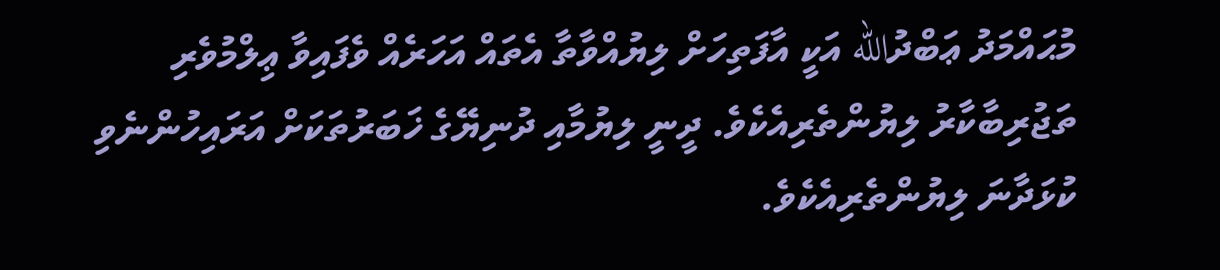މުޙައްމަދު ޢަބްދުالله އަކީ އާފަތިހަށް ލިޔުއްވާތާ އެތައް އަހަރެއް ވެފައިވާ ޢިލްމުވެރި ތަޖުރިބާކާރު ލިޔުންތެރިއެކެވެ. ދީނީ ލިޔުމާއި ދުނިޔޭގެ ޚަބަރުތަކަށް އަރައިހުންނެވި ކުޅަދާނަ ލިޔުންތެރިއެކެވެ.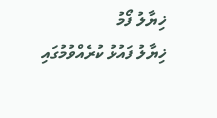ޚިޔާލު ފޯމު
ޚިޔާލު ފައުޅު ކުރެއްވުމުގައި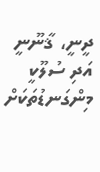ދީނީ، ޤާނޫނީ އަދި ސުލޫކީ މިންގަނޑުތަކަށް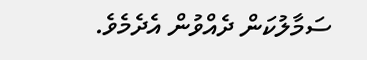ސަމާލުކަން ދެއްވުން އެދެމެވެ.